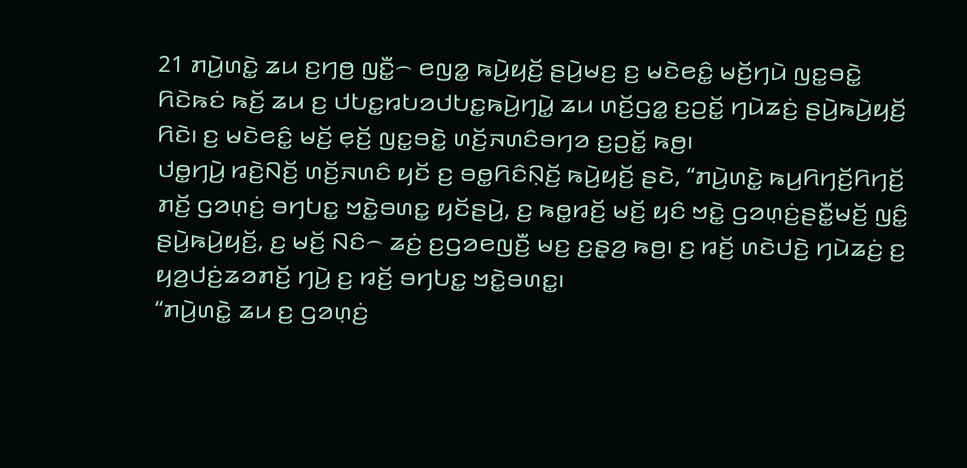21 ꤊꤣꤧ꤬ꤛꤢꤧ꤭ ꤘꤣ ꤢ꤬ꤚꤥ꤬ ꤜꤢꤪ꤭꤮ ꤕꤜꤤ꤭ ꤒꤣꤧ꤬ꤟꤢꤩ꤬ ꤔꤣꤧ꤬ꤗꤢ꤬ ꤢ꤬ ꤗꤢꤧꤕꤢꤨ꤭ ꤗꤢꤩ꤬ꤚꤣꤧ ꤜꤢ꤭ꤋꤢꤧ꤭ ꤖꤢꤧꤒꤢꤦ ꤒꤢꤩ꤬ ꤘꤣ ꤢ꤬ ꤓꤝꤢ꤭ꤙꤝꤤꤓꤝꤢ꤭ꤒꤣꤧ꤬ꤚꤣꤧ꤭ ꤘꤣ ꤛꤢꤩ꤬ꤞꤤ꤭ ꤢ꤬ꤑꤢꤩ꤭ ꤚꤣꤧꤘꤢꤦ꤬ ꤔꤣꤧ꤬ꤒꤣꤧ꤬ꤟꤢꤩ꤬ ꤖꤢꤧ꤯ ꤢ꤬ ꤗꤢꤧꤕꤢꤨ꤭ ꤗꤢꤩ꤬ ꤕ꤫ꤢꤩ꤬ ꤜꤢ꤭ꤋꤢꤧ꤭ ꤛꤢꤩ꤬ꤏꤛꤢꤨꤋꤚꤤ ꤢ꤬ꤑꤢꤩ꤭ ꤒꤥ꤬꤯
ꤓꤥ꤭ꤚꤣꤧ꤬ ꤙꤢꤧ꤬ꤡꤢꤩ꤬ ꤛꤢꤩ꤬ꤏꤛꤢꤨ ꤟꤢꤩ ꤢ꤬ ꤋꤥ꤭ꤖꤢꤨꤡ꤫ꤢꤩ꤬ ꤒꤣꤧ꤬ꤟꤢꤩ꤬ ꤔꤢꤧ, “ꤊꤣꤧ꤬ꤛꤢꤧ꤭ ꤒꤣ꤬ꤖꤚꤢꤩ꤬ꤖꤚꤢꤩ꤬ ꤊꤢꤩ꤬ ꤞꤤꤛ꤫ꤢꤦ꤬ ꤋꤚꤝꤢ꤭ ꤠꤢꤧ꤭ꤋꤛꤢ꤭ ꤟꤢꤩꤔꤣꤧ꤬, ꤢ꤬ ꤒꤥ꤭ꤙꤢꤩ꤬ ꤗꤢꤩ꤬ ꤟꤢꤨ ꤠꤢꤧ꤭ ꤞꤤꤛ꤫ꤢꤦ꤬ꤔꤢꤪ꤭ꤗꤢꤩ꤬ ꤜꤢꤨ꤭ ꤔꤣꤧ꤬ꤒꤣꤧ꤬ꤟꤢꤩ꤬, ꤢ꤬ ꤗꤢꤩ꤬ ꤡꤢꤨ꤮ ꤘꤢꤦ꤬ ꤢ꤬ꤞꤤꤕꤜꤢꤪ꤬ ꤗꤢ꤬ ꤢ꤬ꤔ꤫ꤤ꤬ ꤒꤥ꤬꤯ ꤢ꤬ ꤙꤢꤩ꤬ ꤛꤢꤧꤓꤢꤧ꤬ ꤚꤣꤧꤘꤢꤦ꤬ ꤢ꤬ ꤟꤤ꤬ꤓꤢꤦ꤬ꤘꤤꤊꤢꤩ꤬ ꤚꤣꤧ꤬ ꤢ꤬ ꤙꤢꤩ꤬ ꤋꤚꤝꤢ꤭ ꤠꤢꤧ꤭ꤋꤛꤢ꤭꤯
“ꤊꤣꤧ꤬ꤛꤢꤧ꤭ ꤘꤣ ꤢ꤬ ꤞꤤꤛ꤫ꤢꤦ꤬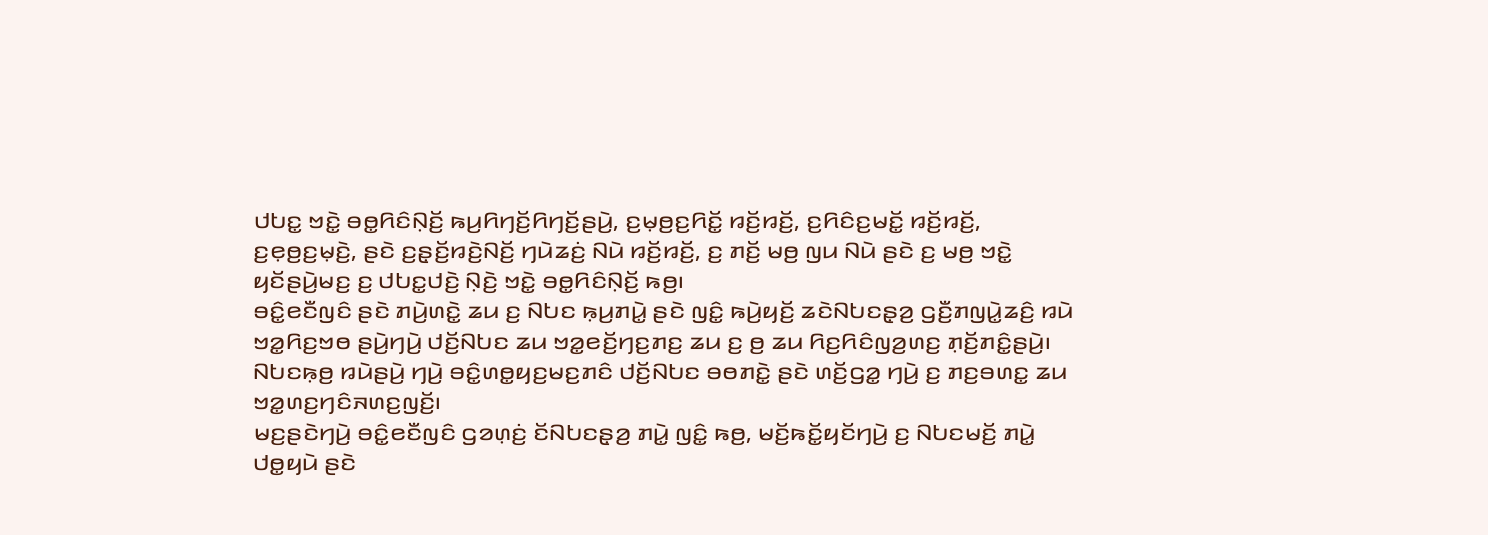ꤓꤝꤢ꤭ ꤠꤢꤧ꤭ ꤋꤥ꤭ꤖꤢꤨꤡ꤫ꤢꤩ꤬ ꤒꤣ꤬ꤖꤚꤢꤩ꤬ꤖꤚꤢꤩ꤬ꤔꤣꤧ꤬, ꤢ꤬ꤗ꤫ꤥ꤬ꤢ꤬ꤖꤢꤩ꤭ ꤙꤢꤩ꤬ꤙꤢꤩ꤬, ꤢ꤬ꤖꤢꤨꤢ꤬ꤗꤢꤩ꤭ ꤙꤢꤩ꤬ꤙꤢꤩ꤬, ꤢ꤬ꤕ꤫ꤥ꤬ꤢ꤬ꤗ꤫ꤢꤧ꤬, ꤔꤢꤧ ꤢ꤬ꤔ꤫ꤢꤩ꤬ꤙꤢꤧ꤬ꤡꤢꤩ꤬ ꤚꤣꤧꤘꤢꤦ꤬ ꤡꤣꤧ ꤙꤢꤩ꤬ꤙꤢꤩ꤬, ꤢ꤬ ꤊꤢꤩ꤬ ꤗꤥ꤬ ꤜꤣ ꤡꤣꤧ ꤔꤢꤧ ꤢ꤬ ꤗꤥ꤬ ꤠꤢꤧ꤭ ꤟꤢꤩꤔꤣꤧ꤬ꤗꤢ꤬ ꤢ꤬ ꤓꤝꤢ꤭ꤓꤢꤧ꤬ ꤡ꤫ꤢꤧ꤬ ꤠꤢꤧ꤭ ꤋꤥ꤭ꤖꤢꤨꤡ꤫ꤢꤩ꤬ ꤒꤥ꤬꤯
ꤋꤢꤨ꤭ꤕꤢꤪꤜꤢꤨ ꤔꤢꤧ ꤊꤣꤧ꤬ꤛꤢꤧ꤭ ꤘꤣ ꤢ꤬ ꤡꤝꤢ ꤒ꤫ꤣ꤬ꤊꤣꤧ꤭ ꤔꤢꤧ ꤜꤢꤨ꤭ ꤒꤣꤧ꤬ꤟꤢꤩ꤬ ꤘꤢꤧꤡꤝꤢꤔ꤫ꤤ꤬ ꤞꤢꤪ꤬ꤊꤜꤣꤧ꤭ꤘꤢꤨ꤬ ꤙꤣꤧ ꤠꤤ꤭ꤖꤢ꤬ꤠꤥ ꤔꤣꤧ꤬ꤚꤣꤧ꤬ ꤓꤢꤩ꤬ꤡꤝꤢ ꤘꤣ ꤠꤤ꤭ꤕꤢꤩ꤬ꤚꤢ꤬ꤊꤢ꤬ ꤘꤣ ꤢ꤬ ꤥ꤬ ꤘꤣ ꤖꤢ꤬ꤖꤢꤨꤜꤤ꤬ꤛꤢ꤬ ꤊ꤫ꤢꤩ꤬ꤊꤢꤨ꤭ꤔꤣꤧ꤬꤯ ꤡꤝꤢꤒ꤫ꤥ꤬ ꤙꤣꤧꤔꤣꤧ꤬ ꤚꤣꤧ꤬ ꤋꤢꤨ꤭ꤛꤥ꤭ꤟꤢ꤬ꤗꤢ꤬ꤊꤢꤨ ꤓꤢꤩ꤬ꤡꤝꤢ ꤋꤥꤊꤢꤧ꤭ ꤔꤢꤧ ꤛꤢꤩ꤬ꤞꤤ꤭ ꤚꤣꤧ꤬ ꤢ꤬ ꤊꤢ꤬ꤋꤛꤢ꤭ ꤘꤣ ꤠꤤ꤭ꤛꤢ꤬ꤚꤢꤨꤏꤛꤢ꤬ꤜꤢꤩ꤬꤯
ꤗꤢ꤬ꤔꤢꤧꤚꤣꤧ꤬ ꤋꤢꤨ꤭ꤕꤢꤪꤜꤢꤨ ꤞꤤꤛ꤫ꤢꤦ꤬ ꤢꤩꤡꤝꤢꤔ꤫ꤤ꤬ ꤊꤣꤧ꤭ ꤜꤢꤨ꤭ ꤒꤥ꤬, ꤗꤢꤩ꤬ꤒꤢꤩ꤭ꤟꤢꤩꤚꤣꤧ꤬ ꤢ꤬ ꤡꤝꤢꤗꤢꤩ꤬ ꤊꤣꤧ꤭ ꤓꤥ꤭ꤟꤣꤧ ꤔꤢꤧ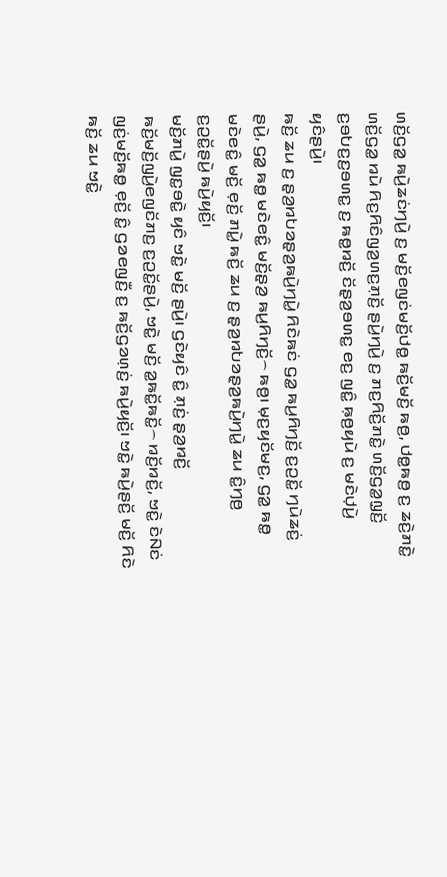ꤛꤢꤩ꤬ꤞꤤ꤭ ꤒꤣꤧ꤬ꤘꤢꤦꤚꤣꤧ꤬ ꤢ꤬ ꤗꤢꤩ꤬ꤕꤜꤢꤦꤗꤢꤩ꤬ꤓꤥ꤭ ꤒꤢꤩ꤬ꤗꤢꤩ꤬ ꤒꤥ꤬, ꤓꤥ꤭ꤒꤥ꤬ ꤢ꤬ ꤘꤢꤧ꤬ꤊꤢꤧ꤭ ꤛꤢꤩ꤬ꤞꤤ꤭ ꤙꤣꤧ ꤖꤢ꤬ꤖꤢꤨꤜꤤ꤬ꤛꤢ꤬ꤊ꤫ꤢꤩ꤬ ꤔꤣꤧ꤬ꤚꤣꤧ꤬ ꤢ꤬ ꤊꤢ꤬ꤖꤢꤩ꤬ꤊꤢꤧ꤭ ꤛꤢꤩ꤬ꤞꤤ꤭ꤜ꤫ꤢꤩ꤬ ꤢ꤬ꤋꤝꤢ꤬ꤢ꤬ꤋꤛꤢ꤭ ꤢ꤬ ꤒꤥ꤭ꤙꤢꤩ꤬ ꤢꤩꤔ꤫ꤤ꤬ꤋꤛꤢ꤭ ꤕꤢ꤬ ꤜꤢꤨ꤭ ꤒ꤫ꤥ꤬ꤟꤣꤧ ꤢ꤬ ꤗꤢꤧꤓ꤫ꤣꤧ꤬ ꤟꤢꤨꤔꤣꤧ꤬꤯
ꤒꤢꤩ꤬ ꤘꤣ ꤢ꤬ ꤔ꤫ꤤ꤬ꤙꤝꤤꤔ꤫ꤤ꤬ꤒꤣꤧ꤬ꤚꤣꤧ꤭ ꤖꤢꤧꤒꤢꤦ ꤞꤤ꤭ ꤒꤣ꤬ꤖꤚꤢꤩ꤬ ꤢ꤬ꤑꤢꤩ꤭ ꤚꤣꤧꤘꤢꤦ꤬ ꤔꤣꤧ꤬, ꤞꤤ꤭ ꤒꤥ꤭ ꤗꤢꤧꤕꤢꤨ꤭ ꤗꤢꤩ꤬ꤔ꤫ꤤ꤬ ꤒꤣ꤬ꤖꤚꤢꤩ꤬꤮ ꤒꤥ꤬꤯ ꤗ꤫ꤢ꤬ꤟꤢꤩꤗꤢ꤬, ꤞꤤ꤭ ꤒꤥ꤭ ꤗꤢꤧꤕꤢꤨ꤭ ꤗꤢꤩ꤬ ꤕ꤫ꤢꤩ꤬ ꤊꤣꤧ꤭ ꤒꤢꤩ꤬ ꤘꤣ ꤢ꤬ ꤔ꤫ꤤ꤬ꤙꤝꤤꤔ꤫ꤤ꤬ꤒꤣꤧ꤬ꤚꤣꤧ꤭ ꤘꤣ ꤢꤨ꤭ꤚꤥ꤬ ꤢ꤬ꤑꤢꤩ꤭ꤔꤣꤧ꤬ ꤒꤣꤧ꤬ꤟꤢꤩ꤬꤯
ꤗꤢꤩ꤬ꤊꤣꤧ꤭ ꤜꤢ꤭ꤋꤢꤧ꤭ ꤟꤢꤨ ꤠꤢꤧ꤭ ꤗꤢꤩ꤬ ꤔꤣꤧ꤬꤯ ꤞꤢꤧꤟꤢꤨ ꤢꤨ꤭ ꤊ꤫ꤢꤦ꤬ ꤔ꤫ꤤ꤬ꤙꤢꤩ꤬ ꤒꤢꤩ꤬ꤗꤢꤩ꤬ꤜꤣꤧ꤬ꤕꤜꤢꤩꤊꤢ꤬ ꤢ꤬ꤑꤢꤩ꤭ꤔꤣꤧ꤬, ꤠꤢꤧ꤭ ꤗꤢꤩ꤬ ꤤ꤭ꤒꤢꤩ꤭ꤒꤢꤩ꤭꤮ ꤙꤢꤩ꤬ꤙꤢꤩ꤬, ꤠꤢꤧ꤭ ꤢꤧꤡꤢꤦ ꤜꤢꤦ꤬ꤗꤢꤩ꤬ꤒꤥ꤭ ꤕ꤫ꤢꤩ꤬ ꤢꤨ꤭ ꤞꤤꤕꤜꤢꤪ꤬ ꤢ꤬ ꤒꤢꤩ꤬ꤞꤤꤛ꤫ꤢꤦ꤬ ꤒꤣꤧ꤬ꤟꤢꤩ꤬꤯ ꤠꤢꤧ꤭ ꤒꤣꤧ꤬ꤔꤢꤩ꤬ ꤗꤢꤩ꤬ ꤖꤢꤧ ꤒꤢꤩ꤬ ꤘꤣ ꤠꤢꤧ꤭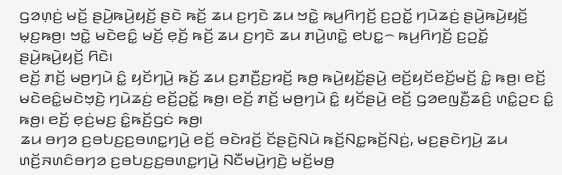ꤞꤤꤛ꤫ꤢꤦ꤬ ꤗꤢꤩ꤬ ꤔꤣꤧ꤬ꤒꤣꤧ꤬ꤟꤢꤩ꤬ ꤔꤢꤧ ꤒꤢꤩ꤬ ꤘꤣ ꤢ꤬ꤚꤢꤧ ꤘꤣ ꤠꤢꤧ꤭ ꤒꤣ꤬ꤖꤚꤢꤩ꤬ ꤢ꤬ꤑꤢꤩ꤭ ꤚꤣꤧꤘꤢꤦ꤬ ꤔꤣꤧ꤬ꤒꤣꤧ꤬ꤟꤢꤩ꤬ ꤗ꤫ꤢ꤬ꤒꤥ꤬꤯ ꤠꤢꤧ꤭ ꤗꤢꤧꤕꤢꤨ꤭ ꤗꤢꤩ꤬ ꤕ꤫ꤢꤩ꤬ ꤒꤢꤩ꤬ ꤘꤣ ꤢ꤬ꤚꤢꤧ ꤘꤣ ꤊꤣꤧ꤬ꤛꤢꤧ꤭ ꤕꤝꤢ꤭꤮ ꤒꤣ꤬ꤖꤚꤢꤩ꤬ ꤢ꤬ꤑꤢꤩ꤭ ꤔꤣꤧ꤬ꤒꤣꤧ꤬ꤟꤢꤩ꤬ ꤖꤢꤧ꤯
ꤕꤢꤩ꤬ ꤊꤢꤩ꤬ ꤗꤥ꤬ꤚꤣꤧ ꤢꤨ꤭ ꤟꤢꤩꤚꤣꤧ꤬ ꤒꤢꤩ꤬ ꤘꤣ ꤢ꤬ꤊꤢꤪ꤬ꤢ꤬ꤙꤢꤩ꤬ ꤒꤥ꤬ ꤒꤣꤧ꤬ꤟꤢꤩ꤬ꤔꤣꤧ꤬ ꤕꤢꤩ꤬ꤟꤢꤩꤕꤢꤩ꤬ꤗꤢꤩ꤬ ꤢꤨ꤭ ꤒꤥ꤬꤯ ꤕꤢꤩ꤬ ꤗꤢꤧꤕꤢꤨ꤭ꤗꤢꤧꤠ꤫ꤢꤧ꤬ ꤚꤣꤧꤘꤢꤦ꤬ ꤕꤢꤩ꤬ꤑꤢꤩ꤭ ꤒꤥ꤬꤯ ꤕꤢꤩ꤬ ꤊꤢꤩ꤬ ꤗꤥ꤬ꤚꤣꤧ ꤢꤨ꤭ ꤟꤢꤩꤔꤣꤧ꤬ ꤕꤢꤩ꤬ ꤞꤤꤕꤜꤢꤪ꤬ꤘꤢꤨ꤬ ꤛꤢꤨ꤭ꤑꤢ ꤢꤨ꤭ ꤒꤥ꤬꤯ ꤕꤢꤩ꤬ ꤕ꤫ꤢꤦ꤬ꤗꤢ꤬ ꤢꤨ꤭ꤒꤢꤩ꤬ꤞꤢꤦ ꤒꤥ꤬꤯
ꤘꤣ ꤋꤚꤤ ꤢ꤬ꤋꤝꤢ꤬ꤢ꤬ꤋꤛꤢ꤭ꤚꤣꤧ꤬ ꤕꤢꤩ꤬ ꤋꤢꤧꤙꤢꤩ꤬ ꤢꤩꤔꤢꤧ꤬ꤡꤣꤧ ꤒꤢꤩ꤬ꤡꤢ꤭ꤒꤢꤩ꤬ꤡꤢꤦ꤬, ꤗꤢ꤬ꤔꤢꤧꤚꤣꤧ꤬ ꤘꤣ ꤛꤢꤩ꤬ꤏꤛꤢꤨꤋꤚꤤ ꤢ꤬ꤋꤝꤢ꤬ꤢ꤬ꤋꤛꤢ꤭ꤚꤣꤧ꤬ ꤡꤢꤪꤗꤣꤧ꤬ꤚꤢꤧ꤬ ꤗꤢꤩ꤬ꤗꤥ꤬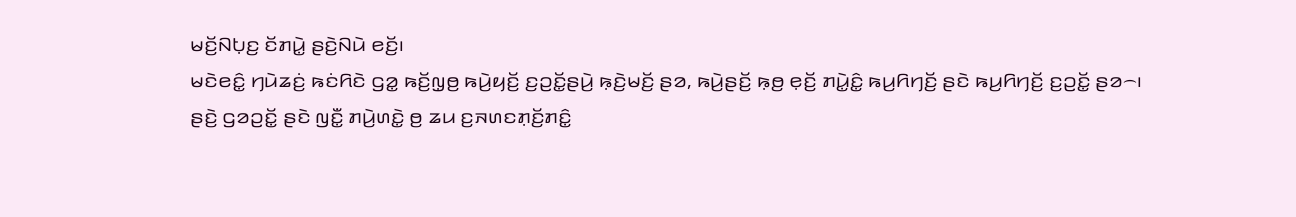ꤗꤢꤩ꤬ꤡꤝ꤫ꤢ꤬ ꤢꤩꤊꤣꤧ꤭ ꤔꤢꤧ꤬ꤡꤣꤧ ꤕꤢꤩ꤬꤯
ꤗꤢꤧꤕꤢꤨ꤭ ꤚꤣꤧꤘꤢꤦ꤬ ꤒꤢꤦꤖꤢꤧ ꤞꤤ꤭ ꤒꤢꤩ꤬ꤜ꤫ꤥ꤬ ꤒꤣꤧ꤬ꤟꤢꤩ꤬ ꤢ꤬ꤑꤢꤩ꤭ꤔꤣꤧ꤬ ꤒ꤫ꤢꤧ꤬ꤗꤢꤩ꤬ ꤔꤤ, ꤒꤣꤧ꤬ꤔꤢꤩ꤬ ꤒ꤫ꤥ꤬ ꤕ꤫ꤢꤩ꤬ ꤊꤣꤧ꤭ꤢꤨ꤭ ꤒꤣ꤬ꤖꤚꤢꤩ꤬ ꤔꤢꤧ ꤒꤣ꤬ꤖꤚꤢꤩ꤬ ꤢ꤬ꤑꤢꤩ꤭ ꤔꤤ꤮꤯
ꤔꤢꤧ꤬ ꤞꤤꤑꤢꤩ꤭ ꤔꤢꤧ ꤜꤢꤪ꤭ ꤊꤣꤧ꤬ꤛꤢꤧ꤭ ꤥ꤬ ꤘꤣ ꤢ꤬ꤏꤛꤢꤊ꤫ꤢꤩ꤬ꤊꤢꤨ꤭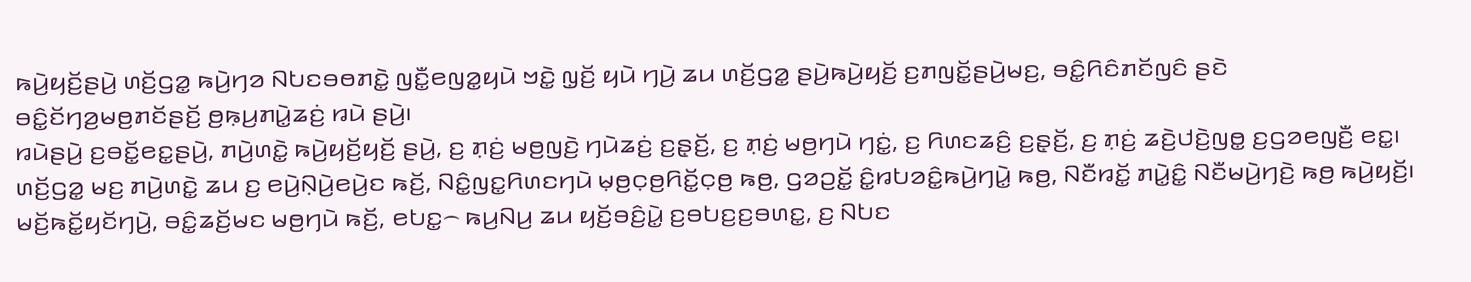ꤒꤣꤧ꤬ꤟꤢꤩ꤬ꤔꤣꤧ꤬ ꤛꤢꤩ꤬ꤞꤤ꤭ ꤒꤣꤧ꤬ꤚꤤ ꤡꤝꤢꤋꤥꤊꤢꤧ꤭ ꤜꤢꤪ꤭ꤕꤜꤤ꤭ꤟꤣꤧ ꤠꤢꤧ꤭ ꤜ꤫ꤢꤩ꤬ ꤟꤣꤧ ꤚꤣꤧ꤬ ꤘꤣ ꤛꤢꤩ꤬ꤞꤤ꤭ ꤔꤣꤧ꤬ꤒꤣꤧ꤬ꤟꤢꤩ꤬ ꤢ꤬ꤊꤜꤢꤩ꤭ꤔꤣꤧ꤬ꤗꤢ꤬, ꤋꤢꤨ꤭ꤖꤢꤨꤊꤢꤩꤜꤢꤨ ꤔꤢꤧ ꤋꤢꤨ꤭ꤢꤩꤚꤤ꤬ꤗꤥ꤬ꤊꤢꤩꤔꤢꤩ꤬ ꤥ꤬ꤒ꤫ꤣ꤬ꤊꤣꤧ꤭ꤘꤢꤦ꤬ ꤙꤣꤧ ꤔꤣꤧ꤬꤯
ꤙꤣꤧꤔꤣꤧ꤬ ꤢ꤬ꤋꤢꤩ꤭ꤕꤢ꤭ꤔꤣꤧ꤬, ꤊꤣꤧ꤬ꤛꤢꤧ꤭ ꤒꤣꤧ꤬ꤟꤢꤩ꤬ꤟꤢꤩ꤬ ꤔꤣꤧ꤬, ꤢ꤬ ꤊ꤫ꤢꤦ꤬ ꤗꤥ꤬ꤜꤢꤧ꤬ ꤚꤣꤧꤘꤢꤦ꤬ ꤢ꤬ꤔ꤫ꤢꤩ꤬, ꤢ꤬ ꤊ꤫ꤢꤦ꤬ ꤗꤥ꤬ꤚꤣꤧ ꤚꤢꤦ꤭, ꤢ꤬ ꤖꤛꤢꤘꤢꤨ꤬ ꤢ꤬ꤔ꤫ꤢꤩ꤬, ꤢ꤬ ꤊ꤫ꤢꤦ꤬ ꤘꤢꤧ꤬ꤓꤢꤧ꤬ꤜꤥ꤭ ꤢ꤬ꤞꤤꤕꤜꤢꤪ꤬ ꤕꤢ꤭꤯ ꤛꤢꤩ꤬ꤞꤤ꤭ ꤗꤢ꤬ ꤊꤣꤧ꤬ꤛꤢꤧ꤭ ꤘꤣ ꤢ꤬ ꤕꤣꤧ꤬ꤡ꤫ꤣꤧ꤬ꤕꤣꤧ꤬ꤢ ꤒꤢꤩ꤬, ꤡꤢꤨ꤭ꤜꤢ꤭ꤖꤛꤢꤚꤣꤧ ꤗ꤫ꤥ꤬ꤍ꤫ꤥ꤬ꤖꤢꤩ꤭ꤍ꤫ꤥ꤬ ꤒꤥ꤬, ꤞꤤꤑꤢꤩ꤭ ꤢꤨ꤭ꤙꤝꤤꤢꤨ꤭ꤒꤣꤧ꤬ꤚꤣꤧ꤭ ꤒꤥ꤬, ꤡꤢꤪꤙꤢꤩ꤭ ꤊꤣꤧ꤭ꤢꤨ꤭ ꤡꤢꤪꤗꤣꤧ꤬ꤚꤢꤧ꤬ ꤒꤥ꤬ ꤒꤣꤧ꤬ꤟꤢꤩ꤬꤯
ꤗꤢꤩ꤬ꤒꤢꤩ꤭ꤟꤢꤩꤚꤣꤧ꤬, ꤋꤢꤨ꤭ꤘꤢꤩ꤬ꤗꤢ ꤗꤥ꤬ꤚꤣꤧ ꤒꤢꤩ꤬, ꤕꤝꤢ꤭꤮ ꤒꤣ꤬ꤡꤣ꤬ ꤘꤣ ꤟꤢꤩ꤬ꤋꤢꤨ꤬ꤣꤧ꤭ ꤢ꤬ꤋꤝꤢ꤬ꤢ꤬ꤋꤛꤢ꤭, ꤢ꤬ ꤡꤝꤢ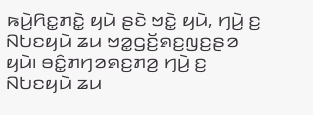ꤒꤣꤧ꤬ꤖꤢ꤭ꤊꤢꤧ꤭ ꤟꤣꤧ ꤔꤢꤧ ꤠꤢꤧ꤭ ꤟꤣꤧ, ꤚꤣꤧ꤬ ꤢ꤬ ꤡꤝꤢꤟꤣꤧ ꤘꤣ ꤠꤤ꤭ꤞꤢꤩ꤬ꤎꤢ꤬ꤜꤢ꤬ꤔꤤ ꤟꤣꤧ꤯ ꤋꤢꤨ꤭ꤊꤚꤤꤎꤢ꤬ꤊꤤ꤬ ꤚꤣꤧ꤬ ꤢ꤬ ꤡꤝꤢꤟꤣꤧ ꤘꤣ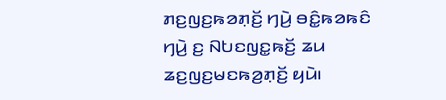ꤊꤢ꤬ꤜꤢ꤬ꤒꤤꤊ꤫ꤢꤩ꤬ ꤚꤣꤧ꤬ ꤋꤢꤨ꤭ꤒꤤꤒꤢꤨ ꤚꤣꤧ꤬ ꤢ꤬ ꤡꤝꤢꤜꤢ꤭ꤒꤢꤩ꤬ ꤘꤣ ꤘꤢ꤬ꤜꤢ꤬ꤗꤢꤒꤤ꤬ꤊ꤫ꤢꤩ꤬ ꤟꤣꤧ꤯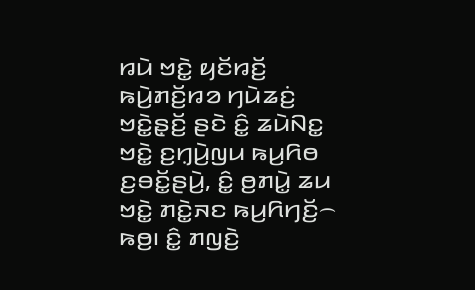ꤙꤣꤧ ꤠꤢꤧ꤭ ꤟꤢꤩꤙꤢꤩ꤬ ꤒꤣꤧ꤬ꤊꤢꤩ꤬ꤙꤤ ꤚꤣꤧꤘꤢꤦ꤬ ꤠꤢꤧ꤭ꤔ꤫ꤢꤩ꤬ ꤔꤢꤧ ꤢꤨ꤭ ꤘꤣꤧꤡꤢ꤭ ꤠꤢꤧ꤭ ꤢ꤬ꤚ꤫ꤣꤧ꤬ꤜꤣ ꤒꤣ꤬ꤖꤥ ꤢ꤬ꤋꤢꤩ꤭ꤔꤣꤧ꤬, ꤢꤨ꤭ ꤥ꤬ꤊꤣꤧ꤭ ꤘꤣ ꤠꤢꤧ꤭ ꤊꤢꤧ꤭ꤏꤢ ꤒꤣ꤬ꤖꤚꤢꤩ꤬꤮ ꤒꤥ꤬꤯ ꤢꤨ꤭ ꤊꤜꤢꤧ꤬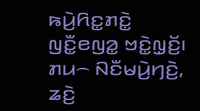ꤒꤣꤧ꤬ꤖꤢ꤭ꤊꤢꤧ꤭ ꤜꤢꤪ꤭ꤕꤜꤤ꤭ ꤠꤢꤧ꤭ꤜ꤫ꤢꤩ꤬꤯ ꤊꤣ꤮ ꤡꤢꤪꤗꤣꤧ꤬ꤚꤢꤧ꤬, ꤘꤢꤧ꤬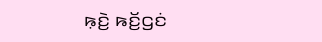ꤒ꤫ꤢꤧ꤬ ꤒꤢꤩ꤬ꤞꤢꤦ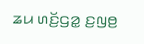ꤘꤣ ꤛꤢꤩ꤬ꤞꤤ꤭ ꤢ꤬ꤜꤥ꤬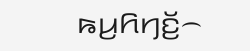ꤒꤣ꤬ꤖꤚꤢꤩ꤬꤮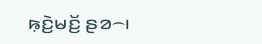ꤒ꤫ꤢꤧ꤬ꤗꤢꤩ꤬ ꤔꤤ꤮꤯